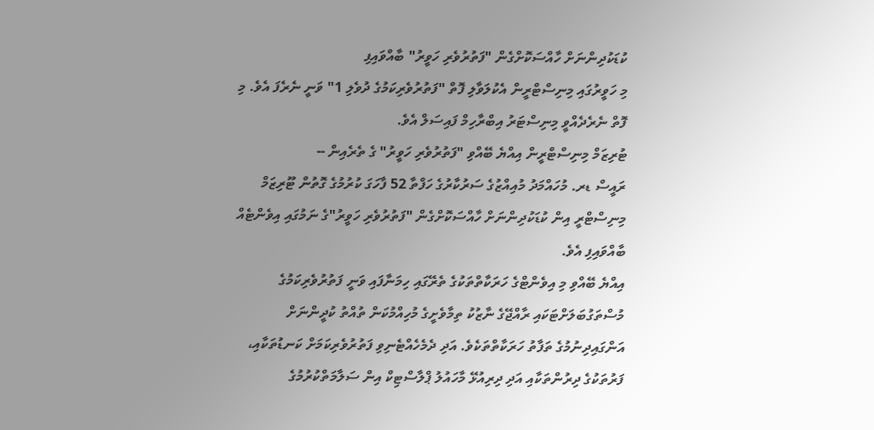ކުޑަކުދިންނަށް ހާއްސަކޮށްގެން "ފަތުރުވެރި ހަވީރު" ބާއްވައިފި
މި ހަވީރުގައި މިނިސްޓްރީން އެކުލަވާލި ފޮތް "ފަތުރުވެރިކަމުގެ ދުވެލި 1" ވަނީ ނެރެފަ އެވެ. މި ފޮތް ނެރެދެއްވީ މިނިސްޓަރު އިބްރާހިމް ފައިސަލް އެވެ.
ޓުރިޒަމް މިނިސްޓްރީން އިއްޔެ ބޭއްވި "ފަތުރުވެރި ހަވީރު" ގެ ތެރެއިން --
ރައީސް ޑރ. މުހައްމަދު މުއިއްޒުގެ ސަރުކާރުގެ ހަފްތާ 52 ފާހަގަ ކުރުމުގެ ގޮތުން ޓޫރިޒަމް މިނިސްޓްރީ އިން ކުޑަކުދިންނަށް ހާއްސަކޮށްގެން "ފަތުރުވެރި ހަވީރު"ގެ ނަމުގައި އިވެންޓެއް ބާއްވައިފި އެވެ.
އިއްޔެ ބޭއްވި މި އިވެންޓްގެ ހަރަކާތްތަކުގެ ތެރޭގައި ހިމަނާފައި ވަނީ ފަތުރުވެރިކަމުގެ މުސްތަގުބަލަށްޓަކައި ރާއްޖޭގެ ނާޒުކު ތިމާވެށީގެ މުހިއްމުކަން ތުއްތު ކުދީންނަށް އަންގައިދިނުމުގެ ތަފާތު ހަރަކާތްތަކެވެ. އަދި ދެމެހެއްޓެނިވި ފަތުރުވެރިކަމަށް ކަނޑުތަކާއި، ފަރުތަކުގެ ދިރުންތަކާއި އަދި ދިރިއުޅޭ މާހައުލު ޕްލާސްޓިކް އިން ސަލާމަތްކުރުމުގެ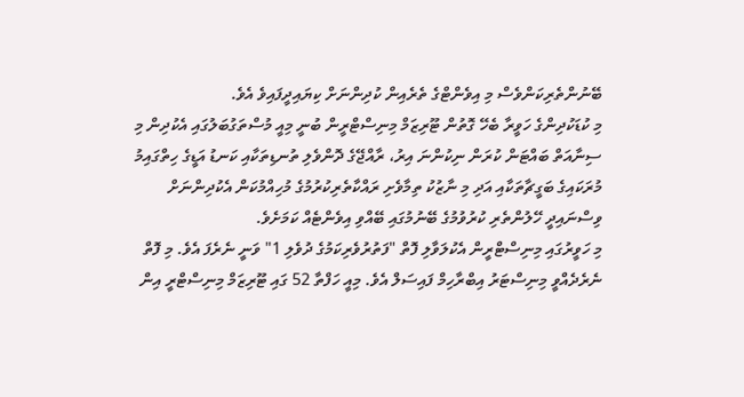ބޭނުންތެރިކަންވެސް މި އިވެންޓްގެ ތެރެއިން ކުދިންނަށް ކިޔައިދީފައިވެ އެވެ.
މި ކުޑަކުދިންގެ ހަވީރާ ބެހޭ ގޮތުން ޓޫރިޒަމް މިނިސްޓްރީން ބުނީ މިއީ މުސްތަގުބަލުގައި އެކުދިން މި ސިނާއަތް ބައްޓަން ކުރަން ނިކުންނަ އިރު، ރާއްޖޭގެ ދޮންވެލި ތުނޑިތަކާއި ކަނޑު އަޑީގެ ހިތްގައިމު މުރަކައިގެ ބަގީޗާތަކާއި އަދި މި ނާޒުކު ތިމާވެށި ރައްކާތެރިކުރުމުގެ މުހިއްމުކަން އެކުދިންނަށް ވިސްނައިދީ ހޭލުންތެރި ކުރުވުމުގެ ބޭނުމުގައި ބޭއްވި އިވެންޓެއް ކަމަށެވެ.
މި ހަވީރުގައި މިނިސްޓްރީން އެކުލަވާލި ފޮތް "ފަތުރުވެރިކަމުގެ ދުވެލި 1" ވަނީ ނެރެފަ އެވެ. މި ފޮތް ނެރެދެއްވީ މިނިސްޓަރު އިބްރާހިމް ފައިސަލް އެވެ. މިއީ ހަފްތާ 52 ގައި ޓޫރިޒަމް މިނިސްޓްރީ އިން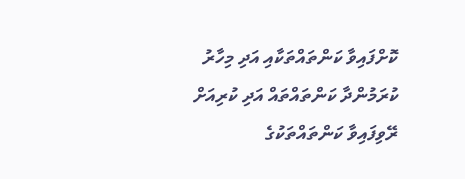ކޮށްފައިވާ ކަންތައްތަކާއި އަދި މިހާރު ކުރަމުންދާ ކަންތައްތައް އަދި ކުރިއަށް ރޭވިފައިވާ ކަންތައްތަކުގެ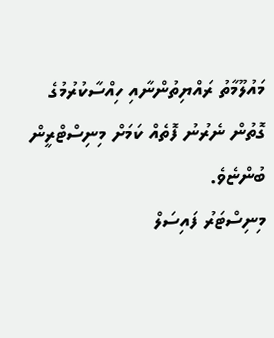މައުލޫމާތު ރައްޔިތުންނާއި ހިއްސާކުރުމުގެ ގޮތުން ނެރުނު ފޮތެއް ކަމަށް މިނިސްޓްރީން ބުންޏެވެ.
މިނިސްޓަރު ފައިސަލް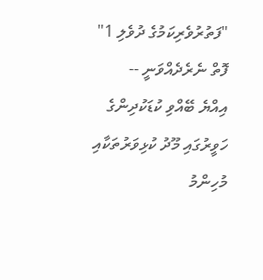"ފަތުރުވެރިކަމުގެ ދުވެލި 1" ފޮތް ނެރެދެއްވަނީ --
އިއްޔެ ބޭއްވި ކުޑަކުދިންގެ ހަވީރުގައި މޫދު ކުޅިވަރުތަކާއި މުހިންމު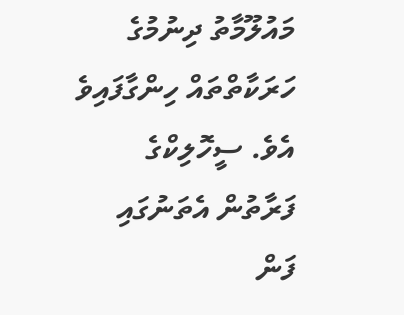މައުލޫމާތު ދިނުމުގެ ހަރަކާތްތައް ހިންގާފައިވެ އެވެ. ސީހޮލިކްގެ ފަރާތުން އެތަނުގައި ފަން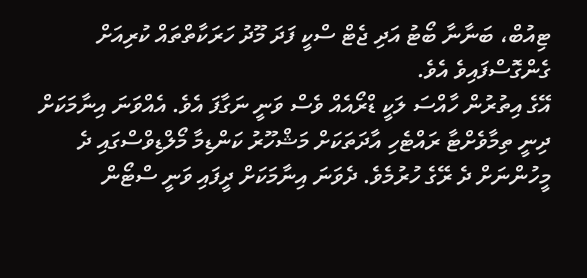ޓިއުބް، ބަނާނާ ބޯޓު އަދި ޖެޓް ސްކީ ފަދަ މޫދު ހަރަކާތްތައް ކުރިއަށް ގެންގޮސްފައިވެ އެވެ.
އޭގެ އިތުރުން ހާއްސަ ލަކީ ޑްރޯއެއް ވެސް ވަނީ ނަގާފަ އެވެ. އެއްވަނަ އިނާމަކަށް ދިނީ ތިމާވެށްޓާ ރައްޓެހި އާދަތަކަށް މަޝްހޫރު ކަންޑިމާ މޯލްޑިވްސްގައި ދެ މީހުންނަށް ދެ ރޭގެ ހުރުމެވެ. ދެވަނަ އިނާމަކަށް ދީފައި ވަނީ ސްޓޯން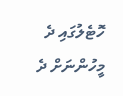ހޮޓެލުގައި ދެ މީހުންނަށް ދެ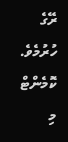ރޭގެ ހުރުމެވެ.
ކޮމެންޓް
މި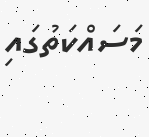މަސައްކަތުގައި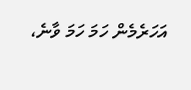އަހަރެމެން ހަމަ ހަމަ ވާނެ،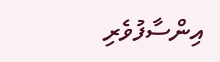އިންސާފުވެރި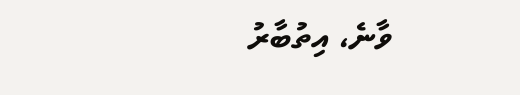ވާނެ، އިތުބާރު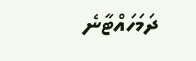ދަމަހައްޓާނެ